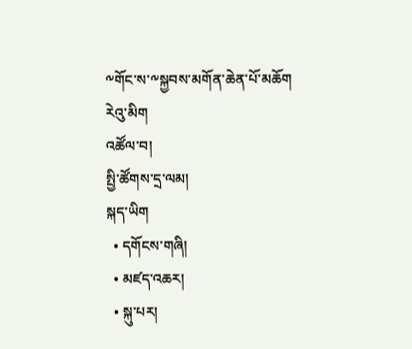༸གོང་ས་༸སྐྱབས་མགོན་ཆེན་པོ་མཆོག
རེའུ་མིག
འཚོལ་བ།
སྤྱི་ཚོགས་དྲ་ལམ།
སྐད་ཡིག
  • དགོངས་གཞི།
  • མཛད་འཆར།
  • སྐུ་པར།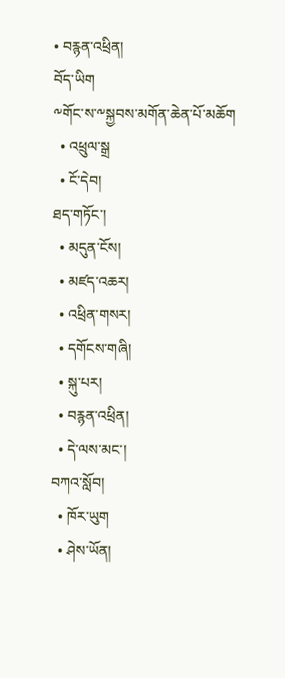• བརྙན་འཕྲིན།
བོད་ཡིག
༸གོང་ས་༸སྐྱབས་མགོན་ཆེན་པོ་མཆོག
  • འཕྲུལ་སྒྲ
  • ངོ་དེབ།
ཐད་གཏོང་།
  • མདུན་ངོས།
  • མཛད་འཆར།
  • འཕྲིན་གསར།
  • དགོངས་གཞི།
  • སྐུ་པར།
  • བརྙན་འཕྲིན།
  • དེ་ལས་མང་།
བཀའ་སློབ།
  • ཁོར་ཡུག
  • ཤེས་ཡོན།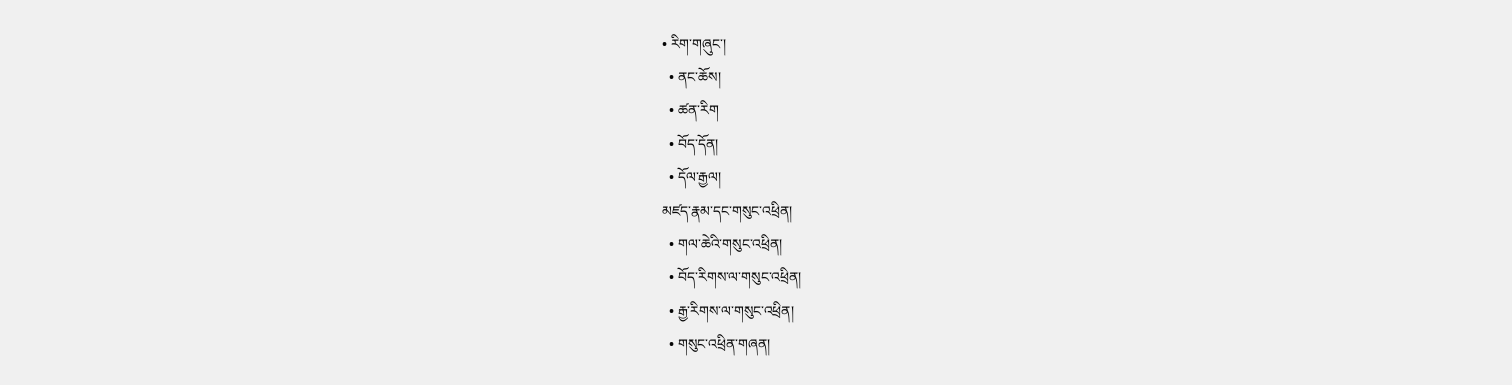• རིག་གཞུང་།
  • ནང་ཆོས།
  • ཚན་རིག
  • བོད་དོན།
  • དོལ་རྒྱལ།
མཛད་རྣམ་དང་གསུང་འཕྲིན།
  • གལ་ཆེའི་གསུང་འཕྲིན།
  • བོད་རིགས་ལ་གསུང་འཕྲིན།
  • རྒྱ་རིགས་ལ་གསུང་འཕྲིན།
  • གསུང་འཕྲིན་གཞན།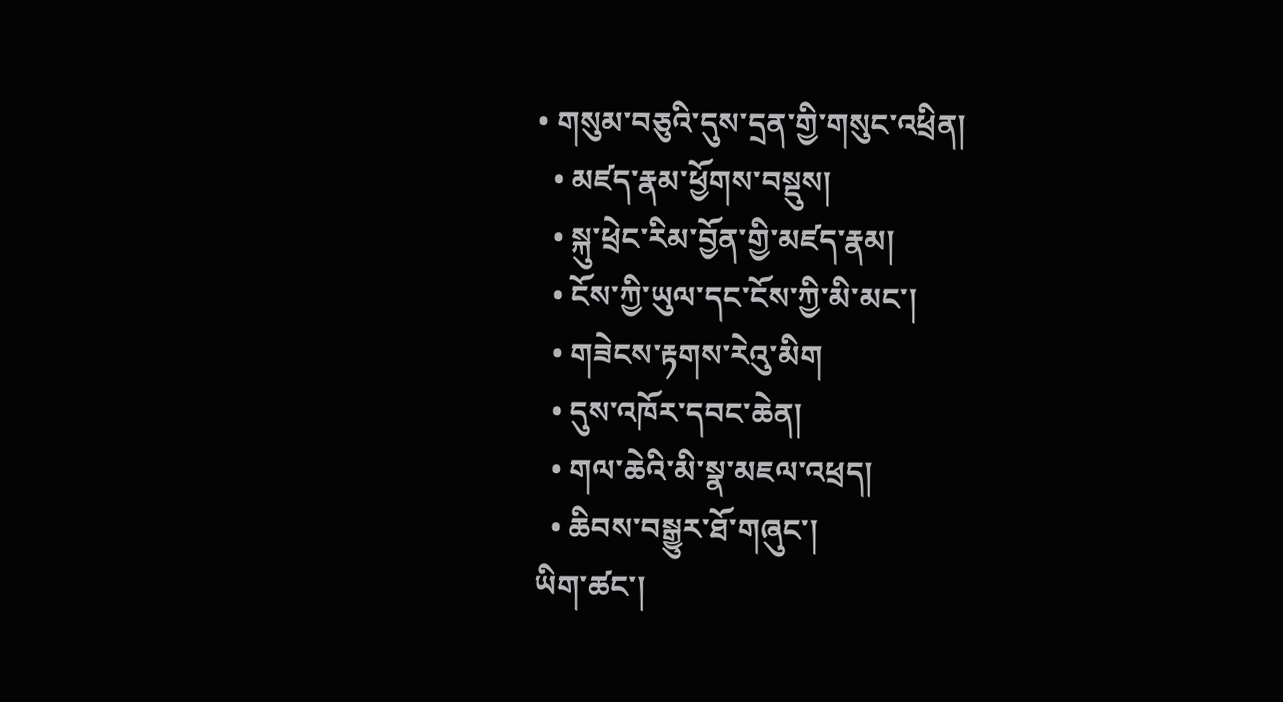• གསུམ་བཅུའི་དུས་དྲན་གྱི་གསུང་འཕྲིན།
  • མཛད་རྣམ་ཕྱོགས་བསྡུས།
  • སྐུ་ཕྲེང་རིམ་བྱོན་གྱི་མཛད་རྣམ།
  • ངོས་ཀྱི་ཡུལ་དང་ངོས་ཀྱི་མི་མང་།
  • གཟེངས་རྟགས་རེའུ་མིག
  • དུས་འཁོར་དབང་ཆེན།
  • གལ་ཆེའི་མི་སྣ་མཇལ་འཕྲད།
  • ཆིབས་བསྒྱུར་ཐོ་གཞུང་།
ཡིག་ཚང་།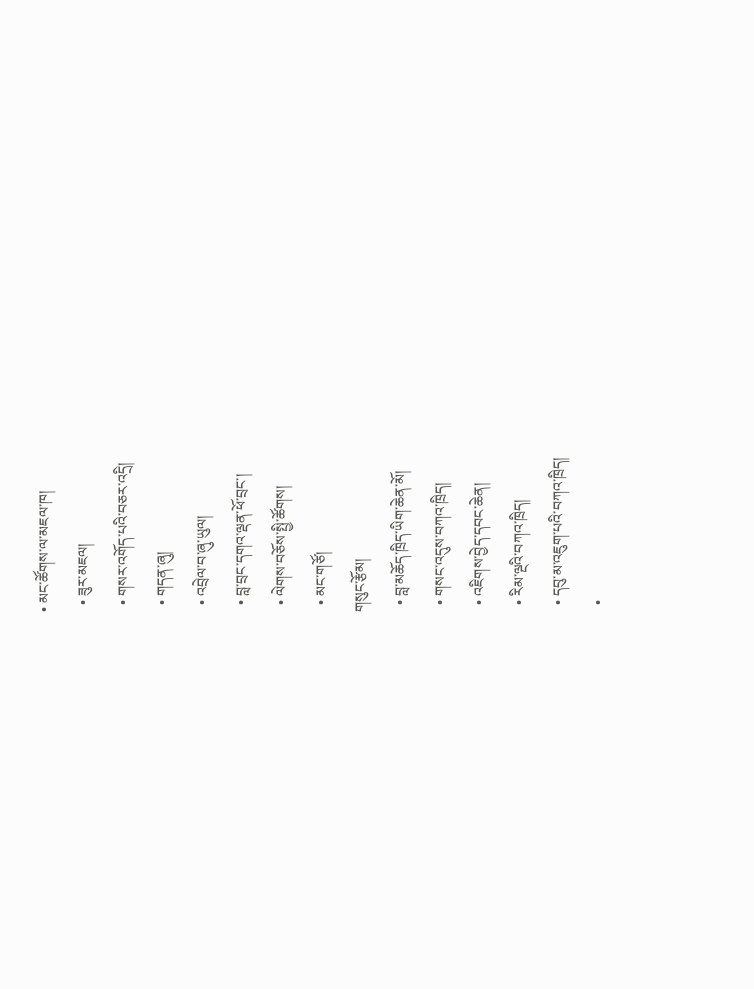• མང་ཚོགས་ལ་མཇལ་ཁ།
  • ཟུར་མཇལ།
  • གསར་འགོད་པའི་བཅར་འདྲི།
  • གདན་ཞུ།
  • འབྲེལ་བ་ཞུ་ཡུལ།
  • བླ་བྲང་དགའ་ལྡན་ཕོ་བྲང་།
  • ལེགས་བཅོས་སྤྱི་ཚོགས།
  • མང་གཙོ།
གསུང་རྩོམ།
  • བླ་མཆོད་ཁྲིད་ཡིག་ཆེན་མོ།
  • གསང་འདུས་བཀའ་ཁྲིད།
  • འཇིགས་བྱེད་དབང་ཆེན།
  • རིམ་ལྔའི་བཀའ་ཁྲིད།
  • དབུ་མ་འཇུག་པའི་བཀའ་ཁྲིད།
  •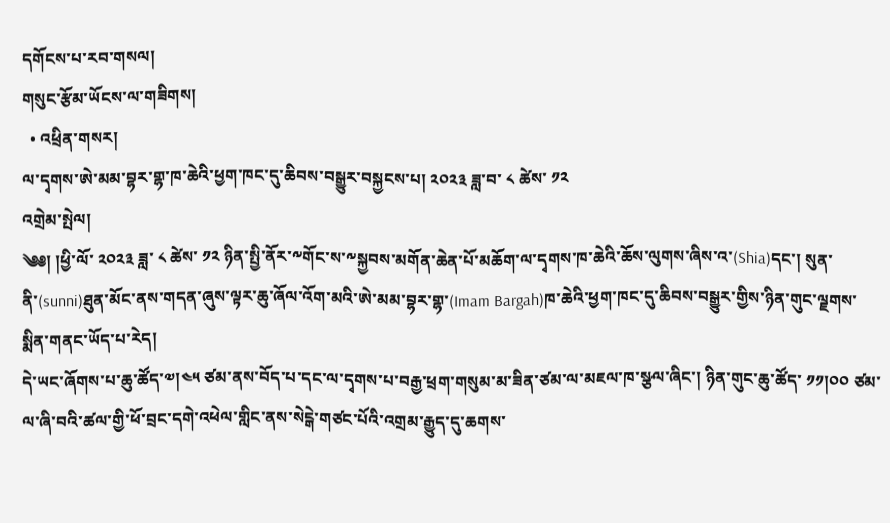དགོངས་པ་རབ་གསལ།
གསུང་རྩོམ་ཡོངས་ལ་གཟིགས།
  • འཕྲིན་གསར།
ལ་དྭགས་ཨེ་མམ་བྷར་གྷ་ཁ་ཆེའི་ཕྱག་ཁང་དུ་ཆིབས་བསྒྱུར་བསྐྱངས་པ། ༢༠༢༣ ཟླ་བ་ ༨ ཚེས་ ༡༢
འགྲེམ་སྤེལ།
༄༅། །ཕྱི་ལོ་ ༢༠༢༣ ཟླ་ ༨ ཚེས་ ༡༢ ཉིན་སྤྱི་ནོར་༸གོང་ས་༸སྐྱབས་མགོན་ཆེན་པོ་མཆོག་ལ་དྭགས་ཁ་ཆེའི་ཆོས་ལུགས་ཞིས་འ་(Shia)དང་། སུན་ནི་(sunni)ཐུན་མོང་ནས་གདན་ཞུས་ལྟར་ཆུ་ཞོལ་འོག་མའི་ཨེ་མམ་བྷར་གྷ་(Imam Bargah)ཁ་ཆེའི་ཕྱག་ཁང་དུ་ཆིབས་བསྒྱུར་གྱིས་ཉིན་གུང་ལྗགས་སྨིན་གནང་ཡོད་པ་རེད།
དེ་ཡང་ཞོགས་པ་ཆུ་ཚོད་༧།༤༥ ཙམ་ནས་བོད་པ་དང་ལ་དྭགས་པ་བརྒྱ་ཕྲག་གསུམ་མ་ཟིན་ཙམ་ལ་མཇལ་ཁ་སྩལ་ཞིང་། ཉིན་གུང་ཆུ་ཚོད་ ༡༡།༠༠ ཙམ་ལ་ཞི་བའི་ཚལ་གྱི་ཕོ་བྲང་དགེ་འཕེལ་གླིང་ནས་སེངྒེ་གཙང་པོའི་འགྲམ་རྒྱུད་དུ་ཆགས་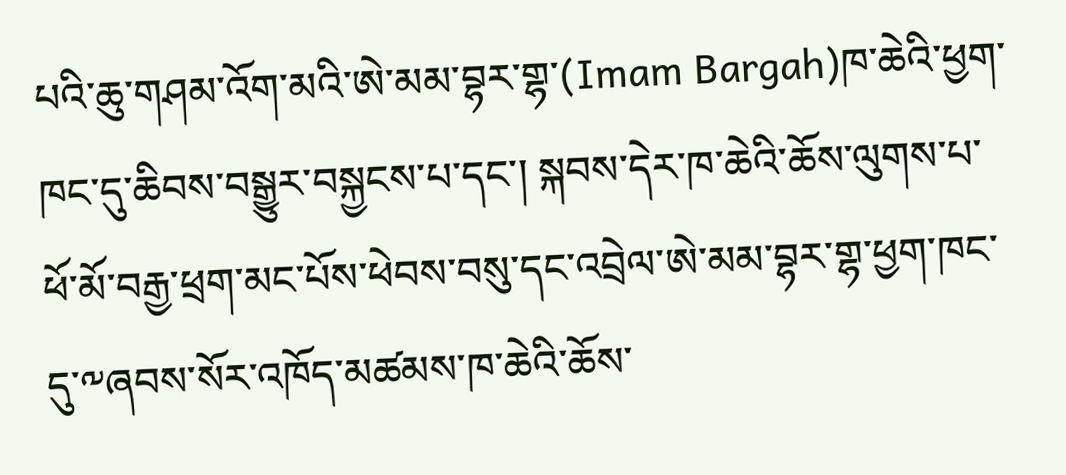པའི་ཆུ་གཤམ་འོག་མའི་ཨེ་མམ་བྷར་གྷ་(Imam Bargah)ཁ་ཆེའི་ཕྱག་ཁང་དུ་ཆིབས་བསྒྱུར་བསྐྱངས་པ་དང་། སྐབས་དེར་ཁ་ཆེའི་ཆོས་ལུགས་པ་ཕོ་མོ་བརྒྱ་ཕྲག་མང་པོས་ཕེབས་བསུ་དང་འབྲེལ་ཨེ་མམ་བྷར་གྷ་ཕྱག་ཁང་དུ་༸ཞབས་སོར་འཁོད་མཚམས་ཁ་ཆེའི་ཆོས་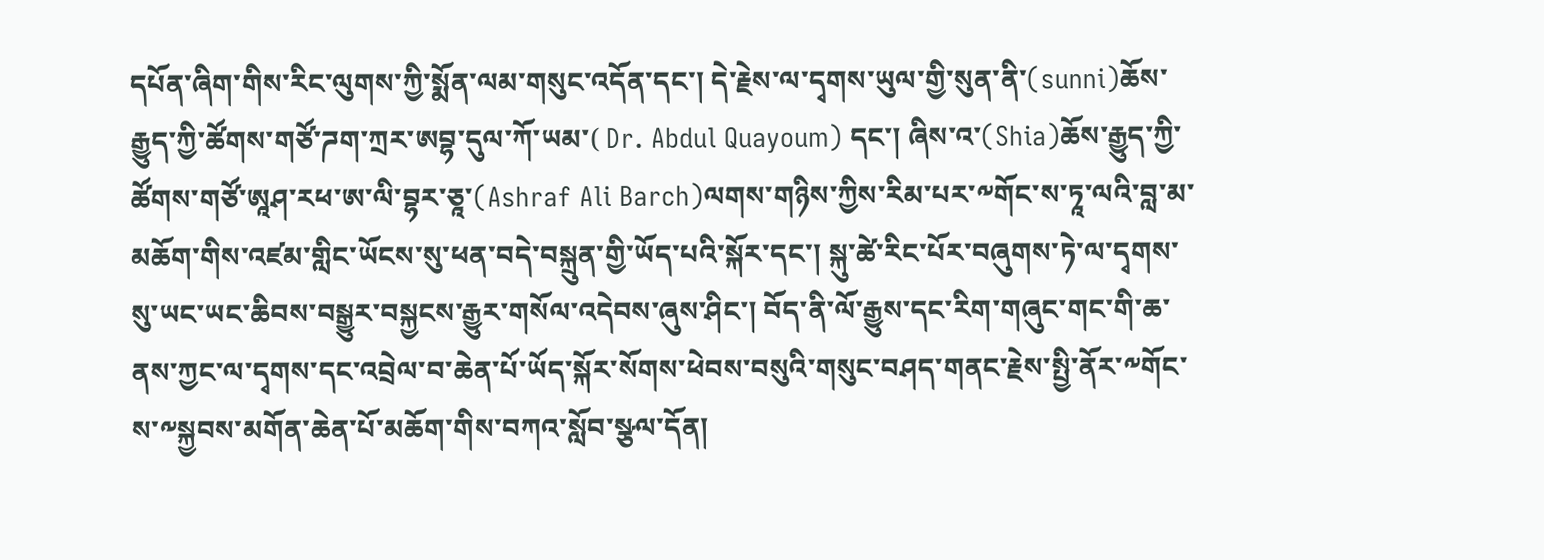དཔོན་ཞིག་གིས་རིང་ལུགས་ཀྱི་སྨོན་ལམ་གསུང་འདོན་དང་། དེ་རྗེས་ལ་དྭགས་ཡུལ་གྱི་སུན་ནི་(sunni)ཆོས་རྒྱུད་ཀྱི་ཚོགས་གཙོ་ཌག་ཀྲར་ཨབྷ་དུལ་ཀོ་ཡམ་( Dr. Abdul Quayoum) དང་། ཞིས་འ་(Shia)ཆོས་རྒྱུད་ཀྱི་ཚོགས་གཙོ་ཨཱཤ་རཕ་ཨ་ལི་བྷར་ཅཱ་(Ashraf Ali Barch)ལགས་གཉིས་ཀྱིས་རིམ་པར་༸གོང་ས་ཏཱ་ལའི་བླ་མ་མཆོག་གིས་འཛམ་གླིང་ཡོངས་སུ་ཕན་བདེ་བསྐྲུན་གྱི་ཡོད་པའི་སྐོར་དང་། སྐུ་ཚེ་རིང་པོར་བཞུགས་ཏེ་ལ་དྭགས་སུ་ཡང་ཡང་ཆིབས་བསྒྱུར་བསྐྱངས་རྒྱུར་གསོལ་འདེབས་ཞུས་ཤིང་། བོད་ནི་ལོ་རྒྱུས་དང་རིག་གཞུང་གང་གི་ཆ་ནས་ཀྱང་ལ་དྭགས་དང་འབྲེལ་བ་ཆེན་པོ་ཡོད་སྐོར་སོགས་ཕེབས་བསུའི་གསུང་བཤད་གནང་རྗེས་སྤྱི་ནོར་༸གོང་ས་༸སྐྱབས་མགོན་ཆེན་པོ་མཆོག་གིས་བཀའ་སློབ་སྩལ་དོན།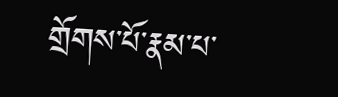གྲོགས་པོ་རྣམ་པ་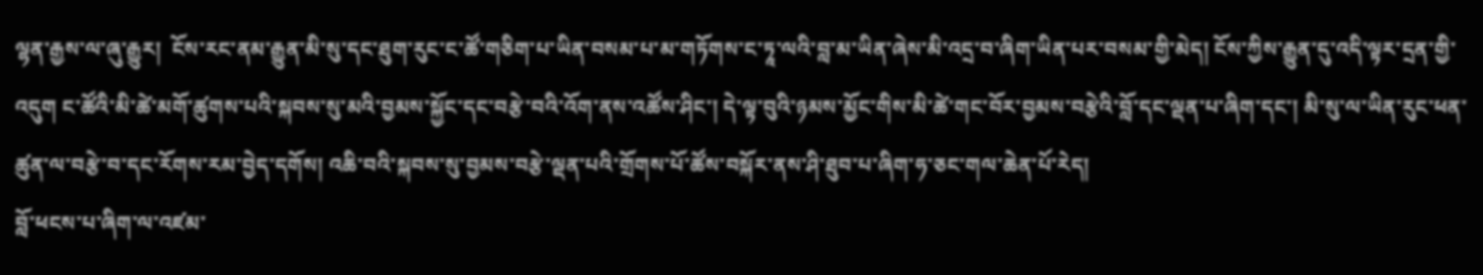ལྷན་རྒྱས་ལ་ཞུ་རྒྱུར།  ངོས་རང་ནམ་རྒྱུན་མི་སུ་དང་ཐུག་རུང་ང་ཚོ་གཅིག་པ་ཡིན་བསམ་པ་མ་གཏོགས་ང་ཏཱ་ལའི་བླ་མ་ཡིན་ཞེས་མི་འདྲ་བ་ཞིག་ཡིན་པར་བསམ་གྱི་མེད། ངོས་ཀྱིས་རྒྱུན་དུ་འདི་ལྟར་དྲན་གྱི་འདུག ང་ཚོའི་མི་ཚེ་མགོ་ཚུགས་པའི་སྐབས་སུ་མའི་བྱམས་སྐྱོང་དང་བརྩེ་བའི་འོག་ནས་འཚོས་ཤིང་། དེ་ལྟ་བུའི་ཉམས་མྱོང་གིས་མི་ཚེ་གང་བོར་བྱམས་བརྩེའི་བློ་དང་ལྡན་པ་ཞིག་དང་། མི་སུ་ལ་ཡིན་རུང་ཕན་ཚུན་ལ་བརྩེ་བ་དང་རོགས་རམ་བྱེད་དགོས། འཆི་བའི་སྐབས་སུ་བྱམས་བརྩེ་ལྡན་པའི་གྲོགས་པོ་ཚོས་བསྐོར་ནས་ཤི་ཐུབ་པ་ཞིག་ཧ་ཅང་གལ་ཆེན་པོ་རེད།
བློ་ཕངས་པ་ཞིག་ལ་འཛམ་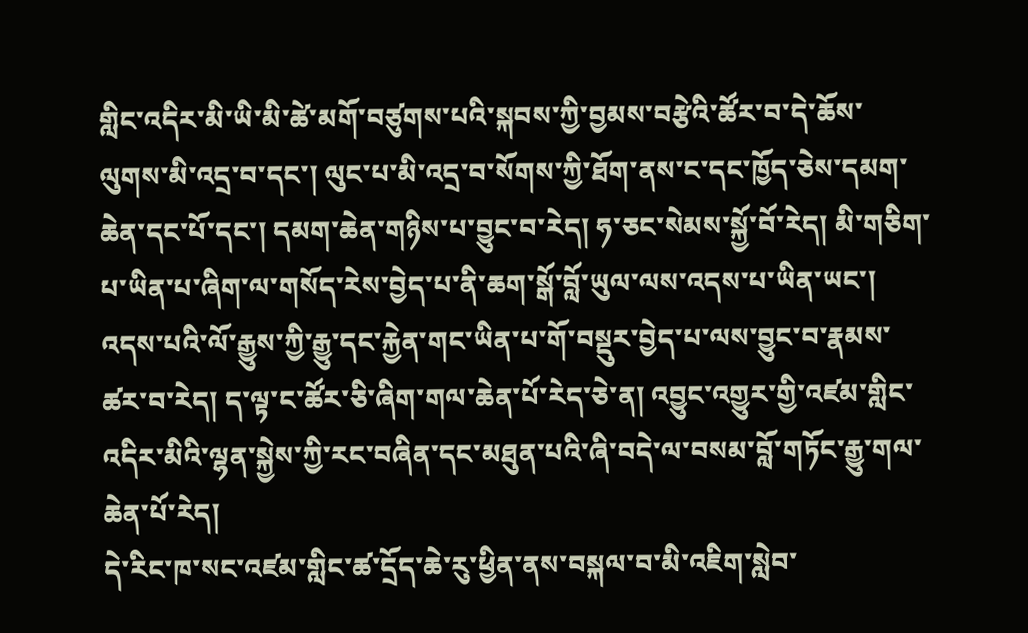གླིང་འདིར་མི་ཡི་མི་ཚེ་མགོ་བཙུགས་པའི་སྐབས་ཀྱི་བྱམས་བརྩེའི་ཚོར་བ་དེ་ཆོས་ལུགས་མི་འདྲ་བ་དང་། ལུང་པ་མི་འདྲ་བ་སོགས་ཀྱི་ཐོག་ནས་ང་དང་ཁྱོད་ཅེས་དམག་ཆེན་དང་པོ་དང་། དམག་ཆེན་གཉིས་པ་བྱུང་བ་རེད། ཧ་ཅང་སེམས་སྐྱོ་བོ་རེད། མི་གཅིག་པ་ཡིན་པ་ཞིག་ལ་གསོད་རེས་བྱེད་པ་ནི་ཆག་སྒོ་བློ་ཡུལ་ལས་འདས་པ་ཡིན་ཡང་། འདས་པའི་ལོ་རྒྱུས་ཀྱི་རྒྱུ་དང་རྐྱེན་གང་ཡིན་པ་གོ་བསྡུར་བྱེད་པ་ལས་བྱུང་བ་རྣམས་ཚར་བ་རེད། ད་ལྟ་ང་ཚོར་ཅི་ཞིག་གལ་ཆེན་པོ་རེད་ཅེ་ན། འབྱུང་འགྱུར་གྱི་འཛམ་གླིང་འདིར་མིའི་ལྷན་སྐྱེས་ཀྱི་རང་བཞིན་དང་མཐུན་པའི་ཞི་བདེ་ལ་བསམ་བློ་གཏོང་རྒྱུ་གལ་ཆེན་པོ་རེད།
དེ་རིང་ཁ་སང་འཛམ་གླིང་ཚ་དྲོད་ཆེ་རུ་ཕྱིན་ནས་བསྐལ་བ་མི་འཇིག་སླེབ་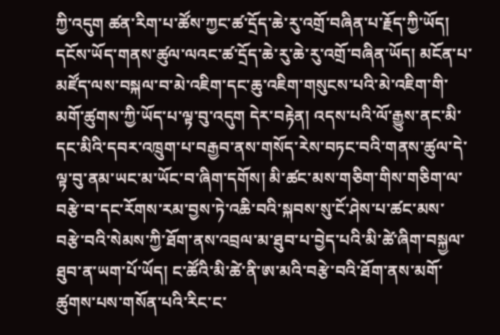ཀྱི་འདུག ཚན་རིག་པ་ཚོས་ཀྱང་ཚ་དྲོད་ཆེ་རུ་འགྲོ་བཞིན་པ་རྗོད་ཀྱི་ཡོད། དངོས་ཡོད་གནས་ཚུལ་ལའང་ཚ་དྲོད་ཆེ་རུ་ཆེ་རུ་འགྲོ་བཞིན་ཡོད། མངོན་པ་མཛོད་ལས་བསྐལ་བ་མེ་འཇིག་དང་ཆུ་འཇིག་གསུངས་པའི་མེ་འཇིག་གི་མགོ་ཚུགས་ཀྱི་ཡོད་པ་ལྟ་བུ་འདུག དེར་བརྟེན། འདས་པའི་ལོ་རྒྱུས་ནང་མི་དང་མིའི་དབར་འཁྲུག་པ་བརྒྱབ་ནས་གསོད་རེས་བཏང་བའི་གནས་ཚུལ་དེ་ལྟ་བུ་ནམ་ཡང་མ་ཡོང་བ་ཞིག་དགོས། མི་ཚང་མས་གཅིག་གིས་གཅིག་ལ་བརྩེ་བ་དང་རོགས་རམ་བྱས་ཏེ་འཆི་བའི་སྐབས་སུ་ངོ་ཤེས་པ་ཚང་མས་བརྩེ་བའི་སེམས་ཀྱི་ཐོག་ནས་འབྲལ་མ་ཐུབ་པ་བྱེད་པའི་མི་ཚེ་ཞིག་བསྐྱལ་ཐུབ་ན་ཡག་པོ་ཡོད། ང་ཚོའི་མི་ཚེ་ནི་ཨ་མའི་བརྩེ་བའི་ཐོག་ནས་མགོ་ཚུགས་པས་གསོན་པའི་རིང་ང་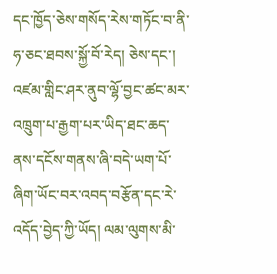དང་ཁྱོད་ཅེས་གསོད་རེས་གཏོང་བ་ནི་ཧ་ཅང་ཐབས་སྐྱོ་བོ་རེད། ཅེས་དང་།
འཛམ་གླིང་ཤར་ནུབ་ལྷོ་བྱང་ཚང་མར་འཁྲུག་པ་རྒྱག་པར་ཡིད་ཐང་ཆད་ནས་དངོས་གནས་ཞི་བདེ་ཡག་པོ་ཞིག་ཡོང་བར་འབད་བརྩོན་དང་རེ་འདོད་བྱེད་ཀྱི་ཡོད། ལམ་ལུགས་མི་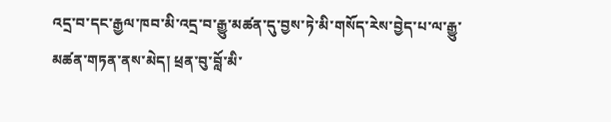འདྲ་བ་དང་རྒྱལ་ཁབ་མི་འདྲ་བ་རྒྱུ་མཚན་དུ་བྱས་ཏེ་མི་གསོད་རེས་བྱེད་པ་ལ་རྒྱུ་མཚན་གཏན་ནས་མེད། ཕྲན་བུ་བློ་མི་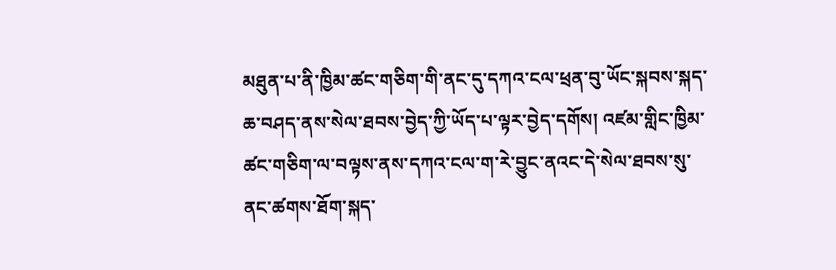མཐུན་པ་ནི་ཁྱིམ་ཚང་གཅིག་གི་ནང་དུ་དཀའ་ངལ་ཕྲན་བུ་ཡོང་སྐབས་སྐད་ཆ་བཤད་ནས་སེལ་ཐབས་བྱེད་ཀྱི་ཡོད་པ་ལྟར་བྱེད་དགོས། འཛམ་གླིང་ཁྱིམ་ཚང་གཅིག་ལ་བལྟས་ནས་དཀའ་ངལ་ག་རེ་བྱུང་ནའང་དེ་སེལ་ཐབས་སུ་ནང་ཚགས་ཐོག་སྐད་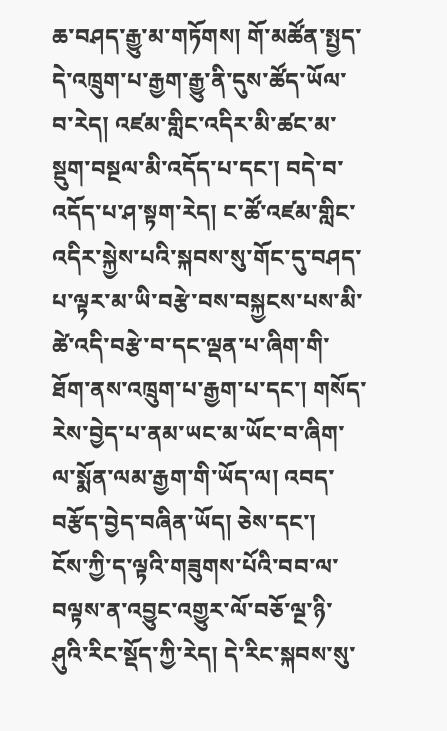ཆ་བཤད་རྒྱུ་མ་གཏོགས། གོ་མཚོན་སྤྱད་དེ་འཁྲུག་པ་རྒྱག་རྒྱུ་ནི་དུས་ཚོད་ཡོལ་བ་རེད། འཛམ་གླིང་འདིར་མི་ཚང་མ་སྡུག་བསྔལ་མི་འདོད་པ་དང་། བདེ་བ་འདོད་པ་ཤ་སྟག་རེད། ང་ཚོ་འཛམ་གླིང་འདིར་སྐྱེས་པའི་སྐབས་སུ་གོང་དུ་བཤད་པ་ལྟར་མ་ཡི་བརྩེ་བས་བསྐྱངས་པས་མི་ཚེ་འདི་བརྩེ་བ་དང་ལྡན་པ་ཞིག་གི་ཐོག་ནས་འཁྲུག་པ་རྒྱག་པ་དང་། གསོད་རེས་བྱེད་པ་ནམ་ཡང་མ་ཡོང་བ་ཞིག་ལ་སྨོན་ལམ་རྒྱག་གི་ཡོད་ལ། འབད་བརྩོད་བྱེད་བཞིན་ཡོད། ཅེས་དང་།
ངོས་ཀྱི་ད་ལྟའི་གཟུགས་པོའི་བབ་ལ་བལྟས་ན་འབྱུང་འགྱུར་ལོ་བཅོ་ལྔ་ཉི་ཤུའི་རིང་སྡོད་ཀྱི་རེད། དེ་རིང་སྐབས་སུ་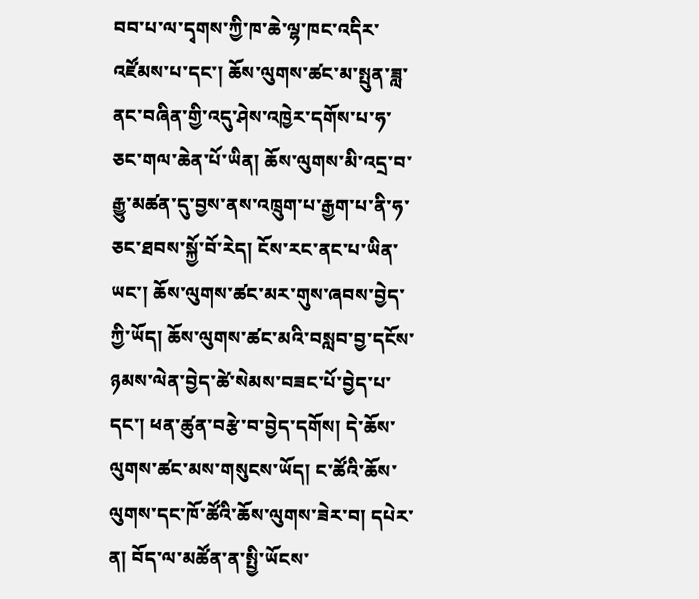བབ་པ་ལ་དྭགས་ཀྱི་ཁ་ཆེ་ལྷ་ཁང་འདིར་འཛོམས་པ་དང་། ཆོས་ལུགས་ཚང་མ་སྤུན་ཟླ་ནང་བཞིན་གྱི་འདུ་ཤེས་འཁྱེར་དགོས་པ་ཧ་ཅང་གལ་ཆེན་པོ་ཡིན། ཆོས་ལུགས་མི་འདྲ་བ་རྒྱུ་མཚན་དུ་བྱས་ནས་འཁྲུག་པ་རྒྱག་པ་ནི་ཧ་ཅང་ཐབས་སྐྱོ་བོ་རེད། ངོས་རང་ནང་པ་ཡིན་ཡང་། ཆོས་ལུགས་ཚང་མར་གུས་ཞབས་བྱེད་ཀྱི་ཡོད། ཆོས་ལུགས་ཚང་མའི་བསླབ་བྱ་དངོས་ཉམས་ལེན་བྱེད་ཚེ་སེམས་བཟང་པོ་བྱེད་པ་དང་། ཕན་ཚུན་བརྩེ་བ་བྱེད་དགོས། དེ་ཆོས་ལུགས་ཚང་མས་གསུངས་ཡོད། ང་ཚོའི་ཆོས་ལུགས་དང་ཁོ་ཚོའི་ཆོས་ལུགས་ཟེར་བ། དཔེར་ན། བོད་ལ་མཚོན་ན་སྤྱི་ཡོངས་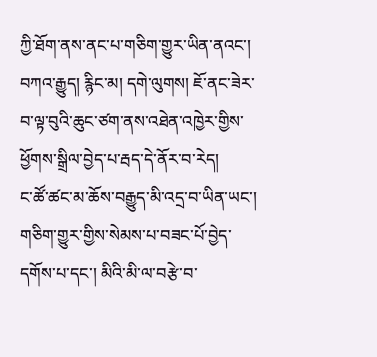ཀྱི་ཐོག་ནས་ནང་པ་གཅིག་གྱུར་ཡིན་ནའང་། བཀའ་རྒྱུད། རྙིང་མ། དགེ་ལུགས། ཇོ་ནང་ཟེར་བ་ལྟ་བུའི་ཆུང་ཙག་ནས་འཐེན་འཁྱེར་གྱིས་ཕྱོགས་སྒྲིལ་བྱེད་པ་རྦད་དེ་ནོར་བ་རེད།
ང་ཚོ་ཚང་མ་ཆོས་བརྒྱུད་མི་འདྲ་བ་ཡིན་ཡང་། གཅིག་གྱུར་གྱིས་སེམས་པ་བཟང་པོ་བྱེད་དགོས་པ་དང་། མིའི་མི་ལ་བརྩེ་བ་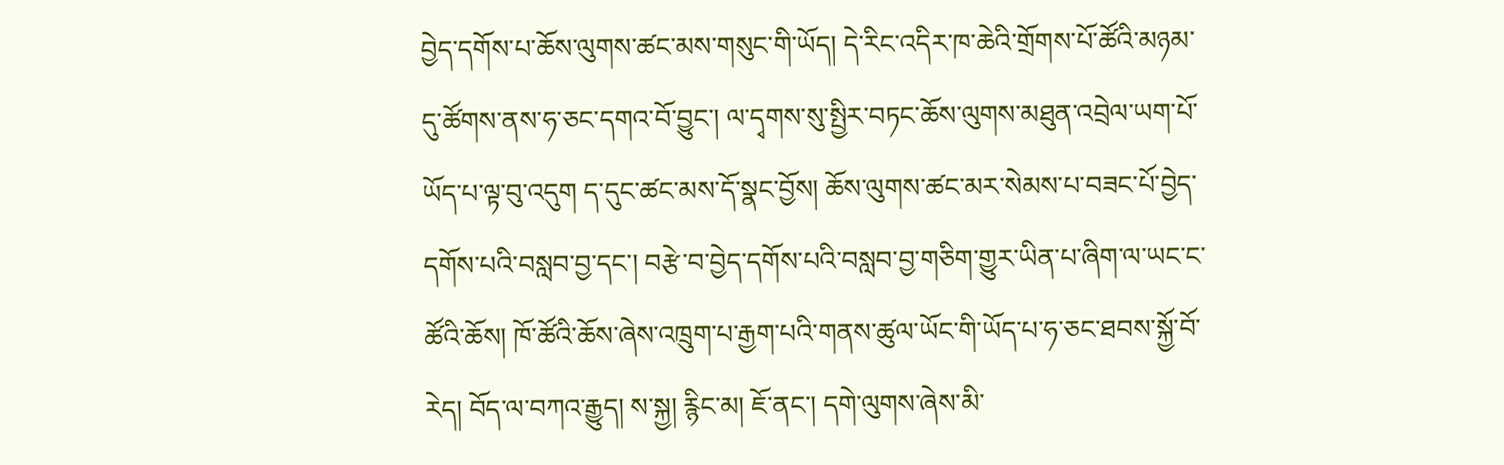བྱེད་དགོས་པ་ཆོས་ལུགས་ཚང་མས་གསུང་གི་ཡོད། དེ་རིང་འདིར་ཁ་ཆེའི་གྲོགས་པོ་ཚོའི་མཉམ་དུ་ཚོགས་ནས་ཧ་ཅང་དགའ་བོ་བྱུང་། ལ་དྭགས་སུ་སྤྱིར་བཏང་ཆོས་ལུགས་མཐུན་འབྲེལ་ཡག་པོ་ཡོད་པ་ལྟ་བུ་འདུག ད་དུང་ཚང་མས་དོ་སྣང་བྱོས། ཆོས་ལུགས་ཚང་མར་སེམས་པ་བཟང་པོ་བྱེད་དགོས་པའི་བསླབ་བྱ་དང་། བརྩེ་བ་བྱེད་དགོས་པའི་བསླབ་བྱ་གཅིག་གྱུར་ཡིན་པ་ཞིག་ལ་ཡང་ང་ཚོའི་ཆོས། ཁོ་ཚོའི་ཆོས་ཞེས་འཁྲུག་པ་རྒྱག་པའི་གནས་ཚུལ་ཡོང་གི་ཡོད་པ་ཧ་ཅང་ཐབས་སྐྱོ་བོ་རེད། བོད་ལ་བཀའ་རྒྱུད། ས་སྐྱ། རྙིང་མ། ཇོ་ནང་། དགེ་ལུགས་ཞེས་མི་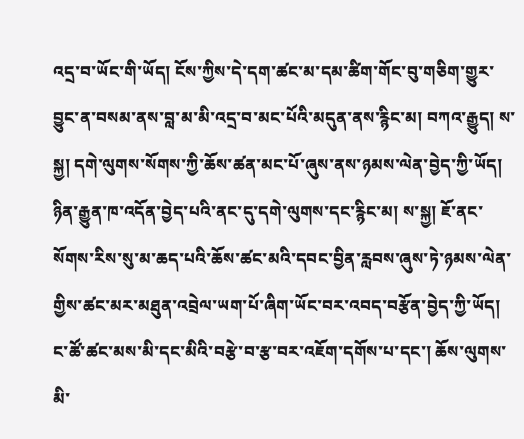འདྲ་བ་ཡོང་གི་ཡོད། ངོས་ཀྱིས་དེ་དག་ཚང་མ་དམ་ཚིག་གོང་བུ་གཅིག་གྱུར་བྱུང་ན་བསམ་ནས་བླ་མ་མི་འདྲ་བ་མང་པོའི་མདུན་ནས་རྙིང་མ། བཀའ་རྒྱུད། ས་སྐྱ། དགེ་ལུགས་སོགས་ཀྱི་ཆོས་ཚན་མང་པོ་ཞུས་ནས་ཉམས་ལེན་བྱེད་ཀྱི་ཡོད།  ཉིན་རྒྱུན་ཁ་འདོན་བྱེད་པའི་ནང་དུ་དགེ་ལུགས་དང་རྙིང་མ། ས་སྐྱ། ཇོ་ནང་སོགས་རིས་སུ་མ་ཆད་པའི་ཆོས་ཚང་མའི་དབང་བྱིན་རླབས་ཞུས་ཏེ་ཉམས་ལེན་གྱིས་ཚང་མར་མཐུན་འབྲེལ་ཡག་པོ་ཞིག་ཡོང་བར་འབད་བརྩོན་བྱེད་ཀྱི་ཡོད།
ང་ཚོ་ཚང་མས་མི་དང་མིའི་བརྩེ་བ་རྩ་བར་འཇོག་དགོས་པ་དང་། ཆོས་ལུགས་མི་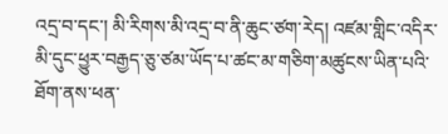འདྲ་བ་དང་། མི་རིགས་མི་འདྲ་བ་ནི་ཆུང་ཙག་རེད། འཛམ་གླིང་འདིར་མི་དུང་ཕྱུར་བརྒྱད་ཅུ་ཙམ་ཡོད་པ་ཚང་མ་གཅིག་མཚུངས་ཡིན་པའི་ཐོག་ནས་ཕན་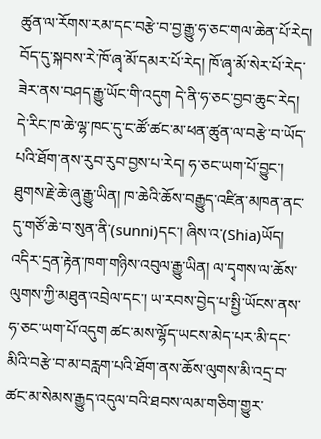ཚུན་ལ་རོགས་རམ་དང་བརྩེ་བ་བྱ་རྒྱུ་ཧ་ཅང་གལ་ཆེན་པོ་རེད། བོད་དུ་སྐབས་རེ་ཁོ་ཞྭ་མོ་དམར་པོ་རེད། ཁོ་ཞྭ་མོ་སེར་པོ་རེད་ཟེར་ནས་བཤད་རྒྱུ་ཡོང་གི་འདུག དེ་ནི་ཧ་ཅང་བྱབ་ཆུང་རེད། དེ་རིང་ཁ་ཆེ་ལྷ་ཁང་དུ་ང་ཚོ་ཚང་མ་ཕན་ཚུན་ལ་བརྩེ་བ་ཡོད་པའི་ཐོག་ནས་རུབ་རུབ་བྱས་པ་རེད། ཧ་ཅང་ཡག་པོ་བྱུང་། ཐུགས་རྗེ་ཆེ་ཞུ་རྒྱུ་ཡིན། ཁ་ཆེའི་ཆོས་བརྒྱུད་འཛིན་མཁན་ནང་དུ་གཙོ་ཆེ་བ་སུན་ནི་(sunni)དང་། ཞིས་འ་(Shia)ཡོད། འདིར་དྲན་རྟེན་ཁག་གཉིས་འབུལ་རྒྱུ་ཡིན། ལ་དྭགས་ལ་ཆོས་ལུགས་ཀྱི་མཐུན་འབྲེལ་དང་། ཡ་རབས་བྱེད་པ་སྤྱི་ཡོངས་ནས་ཧ་ཅང་ཡག་པོ་འདུག ཚང་མས་ལྷོད་ཡངས་མེད་པར་མི་དང་མིའི་བརྩེ་བ་མ་བརླག་པའི་ཐོག་ནས་ཆོས་ལུགས་མི་འདྲ་བ་ཚང་མ་སེམས་རྒྱུད་འདུལ་བའི་ཐབས་ལམ་གཅིག་གྱུར་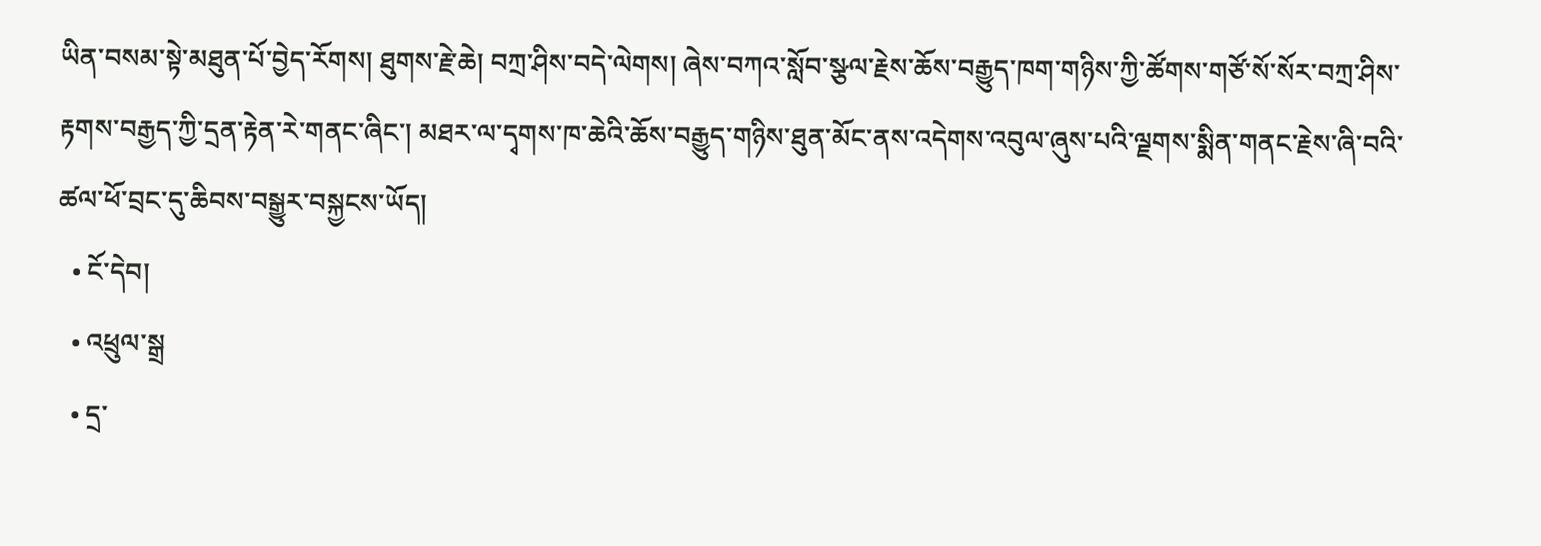ཡིན་བསམ་སྟེ་མཐུན་པོ་བྱེད་རོགས། ཐུགས་རྗེ་ཆེ། བཀྲ་ཤིས་བདེ་ལེགས། ཞེས་བཀའ་སློབ་སྩལ་རྗེས་ཆོས་བརྒྱུད་ཁག་གཉིས་ཀྱི་ཚོགས་གཙོ་སོ་སོར་བཀྲ་ཤིས་རྟགས་བརྒྱད་ཀྱི་དྲན་རྟེན་རེ་གནང་ཞིང་། མཐར་ལ་དྭགས་ཁ་ཆེའི་ཆོས་བརྒྱུད་གཉིས་ཐུན་མོང་ནས་འདེགས་འབུལ་ཞུས་པའི་ལྗགས་སྨིན་གནང་རྗེས་ཞི་བའི་ཚལ་ཕོ་བྲང་དུ་ཆིབས་བསྒྱུར་བསྐྱངས་ཡོད།
  • ངོ་དེབ།
  • འཕྲུལ་སྒྲ
  • དྲ་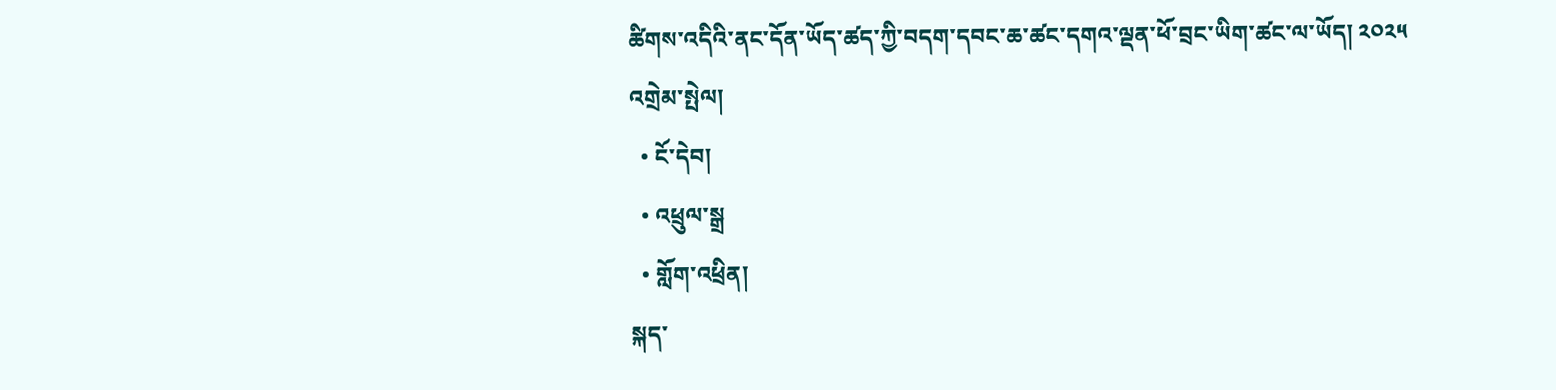ཚིགས་འདིའི་ནང་དོན་ཡོད་ཚད་ཀྱི་བདག་དབང་ཆ་ཚང་དགའ་ལྡན་ཕོ་བྲང་ཡིག་ཚང་ལ་ཡོད། ༢༠༢༥
འགྲེམ་སྤེལ།
  • ངོ་དེབ།
  • འཕྲུལ་སྒྲ
  • གློག་འཕྲིན།
སྐད་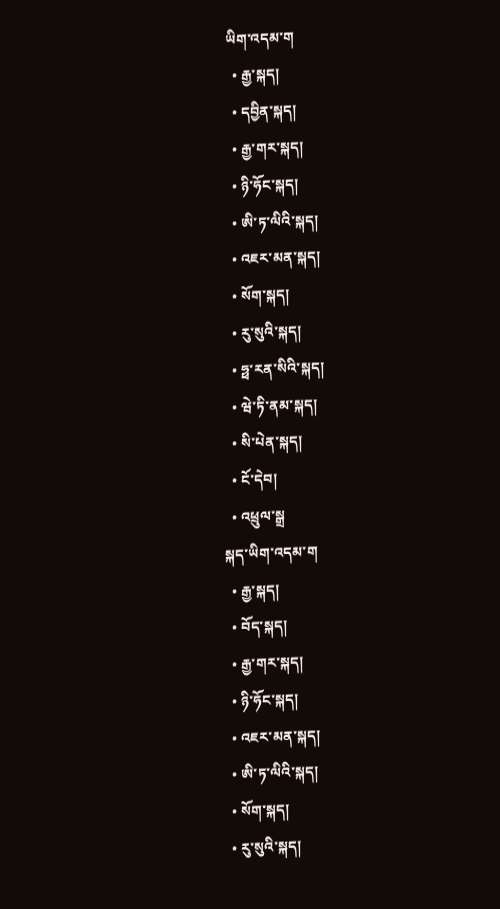ཡིག་འདམ་ག
  • རྒྱ་སྐད།
  • དབྱིན་སྐད།
  • རྒྱ་གར་སྐད།
  • ཉི་ཧོང་སྐད།
  • ཨི་ཏ་ལིའི་སྐད།
  • འཇར་མན་སྐད།
  • སོག་སྐད།
  • རུ་སུའི་སྐད།
  • ཧྥ་རན་སིའི་སྐད།
  • ཝེ་ཏི་ནམ་སྐད།
  • སི་པེན་སྐད།
  • ངོ་དེབ།
  • འཕྲུལ་སྒྲ
སྐད་ཡིག་འདམ་ག
  • རྒྱ་སྐད།
  • བོད་སྐད།
  • རྒྱ་གར་སྐད།
  • ཉི་ཧོང་སྐད།
  • འཇར་མན་སྐད།
  • ཨི་ཏ་ལིའི་སྐད།
  • སོག་སྐད།
  • རུ་སུའི་སྐད།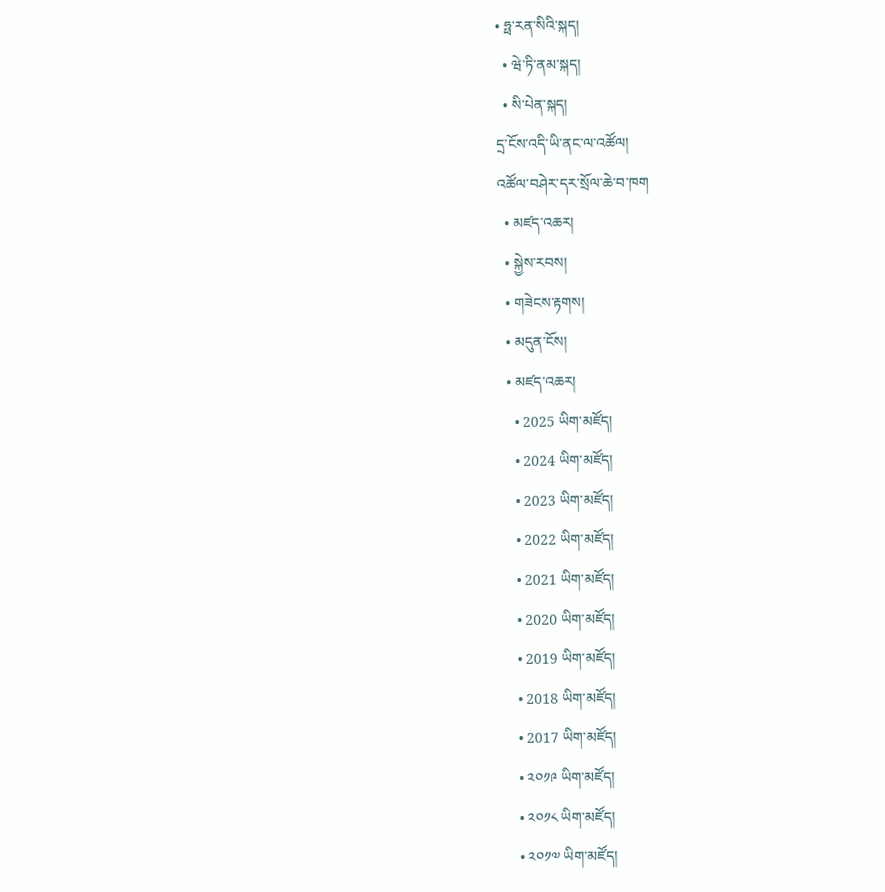• ཧྥ་རན་སིའི་སྐད།
  • ཝེ་ཏི་ནམ་སྐད།
  • སི་པེན་སྐད།
དྲ་ངོས་འདི་ཡི་ནང་ལ་འཚོལ།
འཚོལ་བཤེར་དར་སྲོལ་ཆེ་བ་ཁག
  • མཛད་འཆར།
  • སྐྱེས་རབས།
  • གཟེངས་རྟགས།
  • མདུན་ངོས།
  • མཛད་འཆར།
    • 2025 ཡིག་མཛོད།
    • 2024 ཡིག་མཛོད།
    • 2023 ཡིག་མཛོད།
    • 2022 ཡིག་མཛོད།
    • 2021 ཡིག་མཛོད།
    • 2020 ཡིག་མཛོད།
    • 2019 ཡིག་མཛོད།
    • 2018 ཡིག་མཛོད།
    • 2017 ཡིག་མཛོད།
    • ༢༠༡༩ ཡིག་མཛོད།
    • ༢༠༡༨ ཡིག་མཛོད།
    • ༢༠༡༧ ཡིག་མཛོད།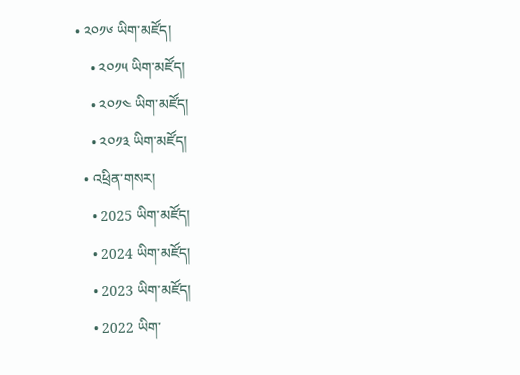• ༢༠༡༦ ཡིག་མཛོད།
    • ༢༠༡༥ ཡིག་མཛོད།
    • ༢༠༡༤ ཡིག་མཛོད།
    • ༢༠༡༣ ཡིག་མཛོད།
  • འཕྲིན་གསར།
    • 2025 ཡིག་མཛོད།
    • 2024 ཡིག་མཛོད།
    • 2023 ཡིག་མཛོད།
    • 2022 ཡིག་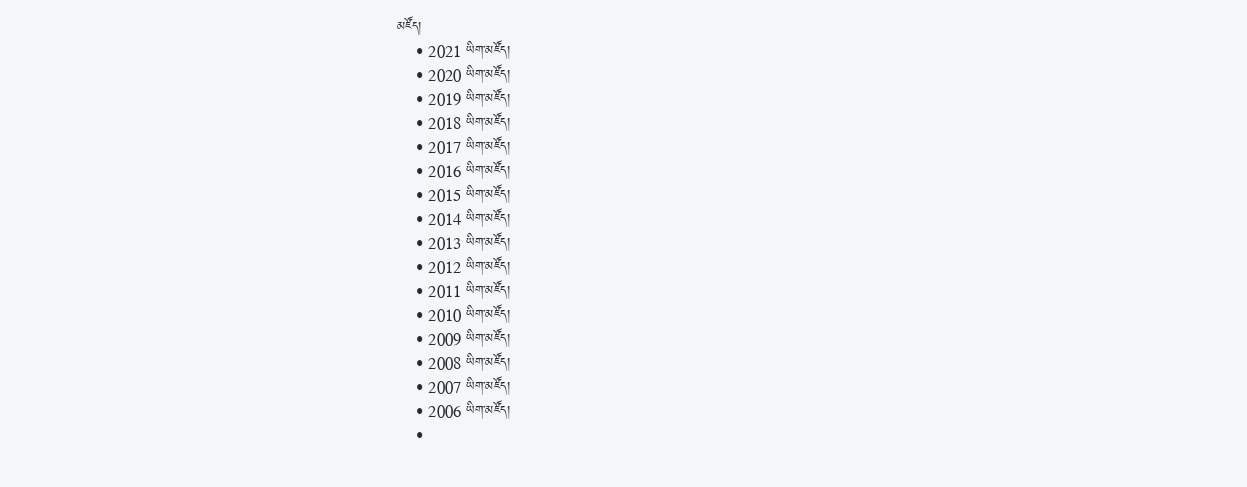མཛོད།
    • 2021 ཡིག་མཛོད།
    • 2020 ཡིག་མཛོད།
    • 2019 ཡིག་མཛོད།
    • 2018 ཡིག་མཛོད།
    • 2017 ཡིག་མཛོད།
    • 2016 ཡིག་མཛོད།
    • 2015 ཡིག་མཛོད།
    • 2014 ཡིག་མཛོད།
    • 2013 ཡིག་མཛོད།
    • 2012 ཡིག་མཛོད།
    • 2011 ཡིག་མཛོད།
    • 2010 ཡིག་མཛོད།
    • 2009 ཡིག་མཛོད།
    • 2008 ཡིག་མཛོད།
    • 2007 ཡིག་མཛོད།
    • 2006 ཡིག་མཛོད།
    •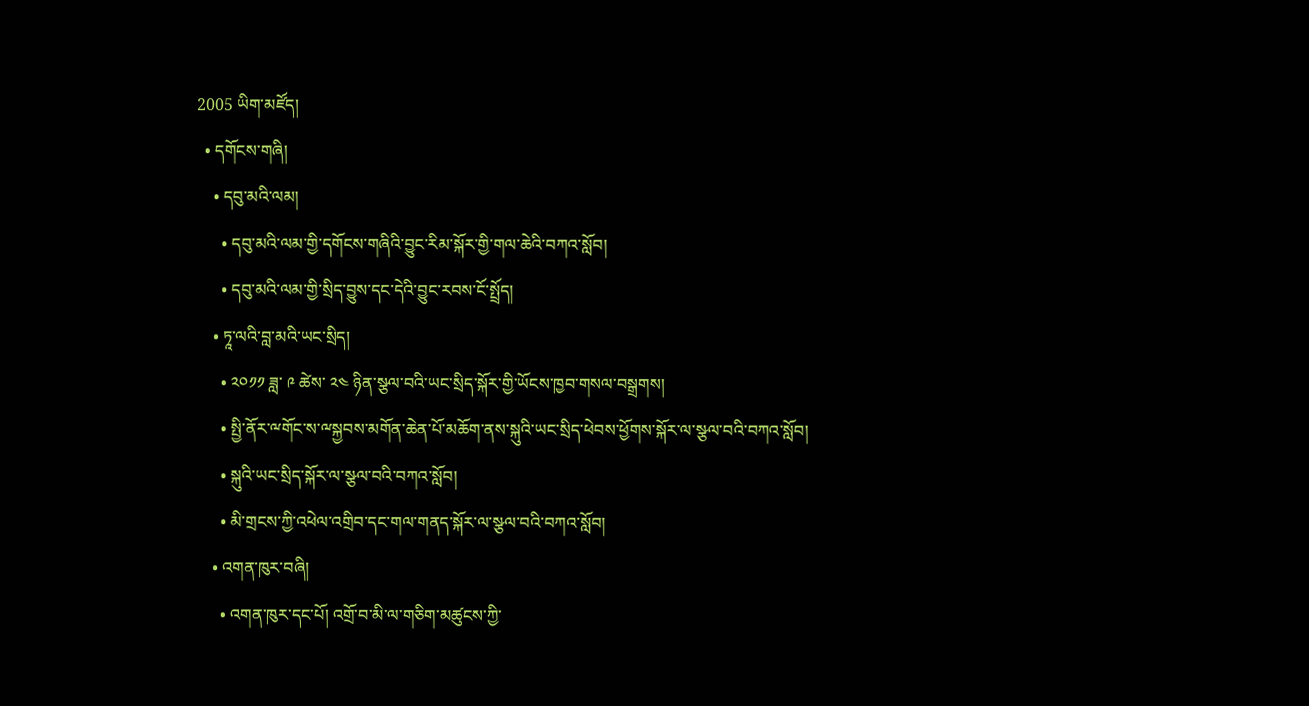2005 ཡིག་མཛོད།
  • དགོངས་གཞི།
    • དབུ་མའི་ལམ།
      • དབུ་མའི་ལམ་གྱི་དགོངས་གཞིའི་བྱུང་རིམ་སྐོར་གྱི་གལ་ཆེའི་བཀའ་སློབ།
      • དབུ་མའི་ལམ་གྱི་སྲིད་བྱུས་དང་དེའི་བྱུང་རབས་ངོ་སྤྲོད།
    • ཏཱ་ལའི་བླ་མའི་ཡང་སྲིད།
      • ༢༠༡༡ ཟླ་ ༩ ཚེས་ ༢༤ ཉིན་སྩལ་བའི་ཡང་སྲིད་སྐོར་གྱི་ཡོངས་ཁྱབ་གསལ་བསྒྲགས།
      • སྤྱི་ནོར་ྋགོང་ས་ྋསྐྱབས་མགོན་ཆེན་པོ་མཆོག་ནས་སྐུའི་ཡང་སྲིད་ཕེབས་ཕྱོགས་སྐོར་ལ་སྩལ་བའི་བཀའ་སློབ།
      • སྐུའི་ཡང་སྲིད་སྐོར་ལ་སྩལ་བའི་བཀའ་སློབ།
      • མི་གྲངས་ཀྱི་འཕེལ་འགྲིབ་དང་གལ་གནད་སྐོར་ལ་སྩལ་བའི་བཀའ་སློབ།
    • འགན་ཁུར་བཞི།
      • འགན་ཁུར་དང་པོ། འགྲོ་བ་མི་ལ་གཅིག་མཚུངས་ཀྱི་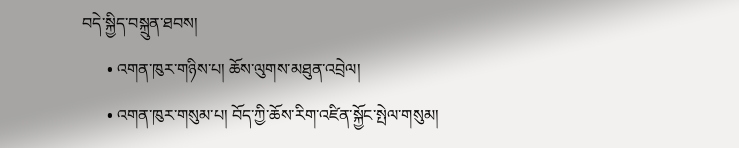བདེ་སྐྱིད་བསྐྲུན་ཐབས།
      • འགན་ཁུར་གཉིས་པ། ཆོས་ལུགས་མཐུན་འབྲེལ།
      • འགན་ཁུར་གསུམ་པ། བོད་ཀྱི་ཆོས་རིག་འཛིན་སྐྱོང་སྤེལ་གསུམ།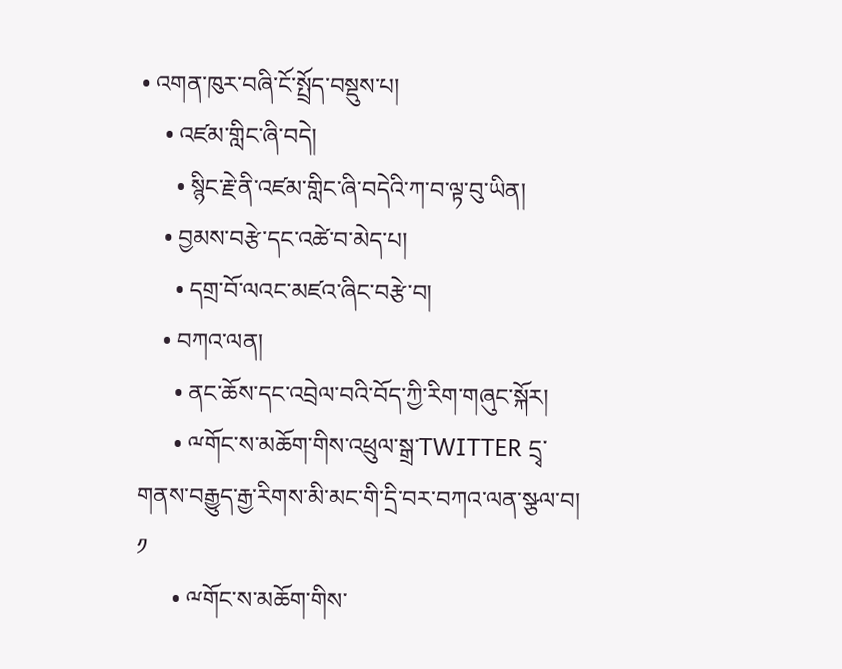• འགན་ཁུར་བཞི་ངོ་སྤྲོད་བསྡུས་པ།
    • འཛམ་གླིང་ཞི་བདེ།
      • སྙིང་རྗེ་ནི་འཛམ་གླིང་ཞི་བདེའི་ཀ་བ་ལྟ་བུ་ཡིན།
    • བྱམས་བརྩེ་དང་འཚེ་བ་མེད་པ།
      • དགྲ་བོ་ལའང་མཛའ་ཞིང་བརྩེ་བ།
    • བཀའ་ལན།
      • ནང་ཆོས་དང་འབྲེལ་བའི་བོད་ཀྱི་རིག་གཞུང་སྐོར།
      • ྋགོང་ས་མཆོག་གིས་འཕྲུལ་སྒྲ་TWITTER དྲྭ་གནས་བརྒྱུད་རྒྱ་རིགས་མི་མང་གི་དྲི་བར་བཀའ་ལན་སྩལ་བ། ༡
      • ྋགོང་ས་མཆོག་གིས་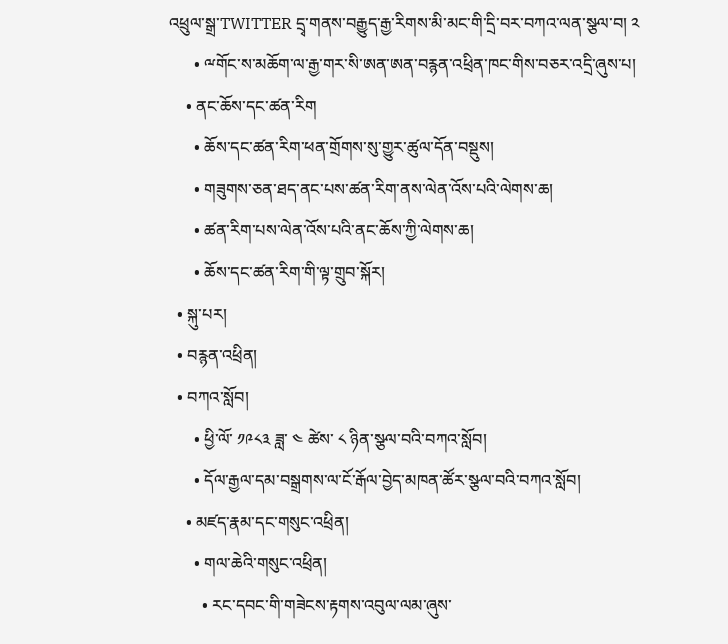འཕྲུལ་སྒྲ་TWITTER དྲྭ་གནས་བརྒྱུད་རྒྱ་རིགས་མི་མང་གི་དྲི་བར་བཀའ་ལན་སྩལ་བ། ༢
      • ྋགོང་ས་མཆོག་ལ་རྒྱ་གར་སི་ཨན་ཨན་བརྙན་འཕྲིན་ཁང་གིས་བཅར་འདྲི་ཞུས་པ།
    • ནང་ཆོས་དང་ཚན་རིག
      • ཆོས་དང་ཚན་རིག་ཕན་གྲོགས་སུ་གྱུར་ཚུལ་དོན་བསྡུས།
      • གཟུགས་ཅན་ཐད་ནང་པས་ཚན་རིག་ནས་ལེན་འོས་པའི་ལེགས་ཆ།
      • ཚན་རིག་པས་ལེན་འོས་པའི་ནང་ཆོས་ཀྱི་ལེགས་ཆ།
      • ཆོས་དང་ཚན་རིག་གི་ལྟ་གྲུབ་སྐོར།
  • སྐུ་པར།
  • བརྙན་འཕྲིན།
  • བཀའ་སློབ།
      • ཕྱི་ལོ་ ༡༩༨༣ ཟླ་ ༤ ཚེས་ ༨ ཉིན་སྩལ་བའི་བཀའ་སློབ།
      • དོལ་རྒྱལ་དམ་བསྒྲགས་ལ་ངོ་རྒོལ་བྱེད་མཁན་ཚོར་སྩལ་བའི་བཀའ་སློབ།
    • མཛད་རྣམ་དང་གསུང་འཕྲིན།
      • གལ་ཆེའི་གསུང་འཕྲིན།
        • རང་དབང་གི་གཟེངས་རྟགས་འབུལ་ལམ་ཞུས་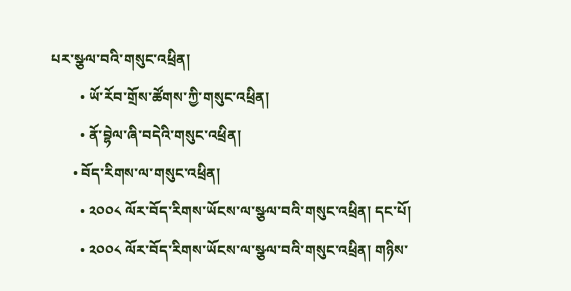པར་སྩལ་བའི་གསུང་འཕྲིན།
        • ཡོ་རོབ་གྲོས་ཚོགས་ཀྱི་གསུང་འཕྲིན།
        • ནོ་བྷེལ་ཞི་བདེའི་གསུང་འཕྲིན།
      • བོད་རིགས་ལ་གསུང་འཕྲིན།
        • ༢༠༠༨ ལོར་བོད་རིགས་ཡོངས་ལ་སྩལ་བའི་གསུང་འཕྲིན། དང་པོ།
        • ༢༠༠༨ ལོར་བོད་རིགས་ཡོངས་ལ་སྩལ་བའི་གསུང་འཕྲིན། གཉིས་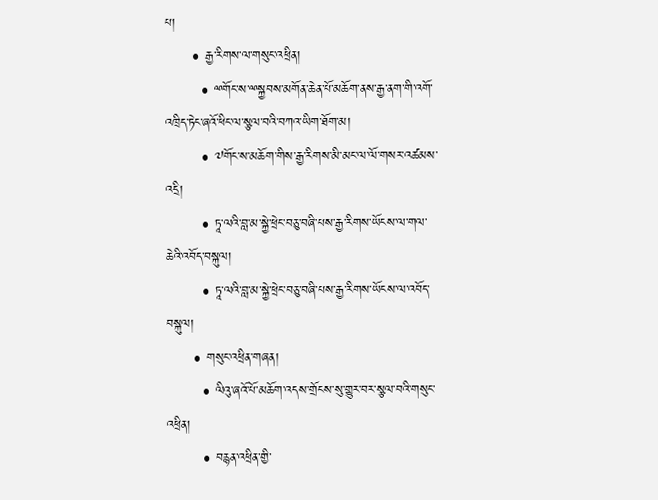པ།
      • རྒྱ་རིགས་ལ་གསུང་འཕྲིན།
        • ྋགོང་ས་ྋསྐྱབས་མགོན་ཆེན་པོ་མཆོག་ནས་རྒྱ་ནག་གི་འགོ་འཁྲིད་ཏེང་ཞའོ་ཕིང་ལ་སྩལ་བའི་བཀའ་ཡིག་ཐོག་མ།
        • ༧གོང་ས་མཆོག་གིས་རྒྱ་རིགས་མི་མང་ལ་ལོ་གསར་འཚམས་འདྲི།
        • ཏཱ་ལའི་བླ་མ་སྐྱེ་ཕྲེང་བཅུ་བཞི་པས་རྒྱ་རིགས་ཡོངས་ལ་གལ་ཆེའི་འབོད་བསྐུལ།
        • ཏཱ་ལའི་བླ་མ་སྐྱེ་ཕྲེང་བཅུ་བཞི་པས་རྒྱ་རིགས་ཡོངས་ལ་འབོད་བསྐུལ།
      • གསུང་འཕྲིན་གཞན།
        • ལིའུ་ཞའོ་པོ་མཆོག་འདས་གྲོངས་སུ་གྱུར་བར་སྩལ་བའི་གསུང་འཕྲིན།
        • བརྙན་འཕྲིན་གྱི་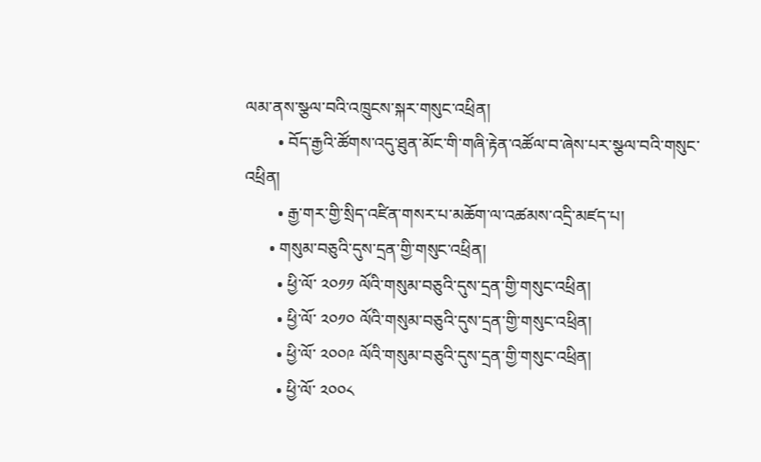ལམ་ནས་སྩལ་བའི་འཁྲུངས་སྐར་གསུང་འཕྲིན།
        • བོད་རྒྱའི་ཚོགས་འདུ་ཐུན་མོང་གི་གཞི་རྟེན་འཚོལ་བ་ཞེས་པར་སྩལ་བའི་གསུང་འཕྲིན།
        • རྒྱ་གར་གྱི་སྲིད་འཛིན་གསར་པ་མཆོག་ལ་འཚམས་འདྲི་མཛད་པ།
      • གསུམ་བཅུའི་དུས་དྲན་གྱི་གསུང་འཕྲིན།
        • ཕྱི་ལོ་ ༢༠༡༡ ལོའི་གསུམ་བཅུའི་དུས་དྲན་གྱི་གསུང་འཕྲིན།
        • ཕྱི་ལོ་ ༢༠༡༠ ལོའི་གསུམ་བཅུའི་དུས་དྲན་གྱི་གསུང་འཕྲིན།
        • ཕྱི་ལོ་ ༢༠༠༩ ལོའི་གསུམ་བཅུའི་དུས་དྲན་གྱི་གསུང་འཕྲིན།
        • ཕྱི་ལོ་ ༢༠༠༨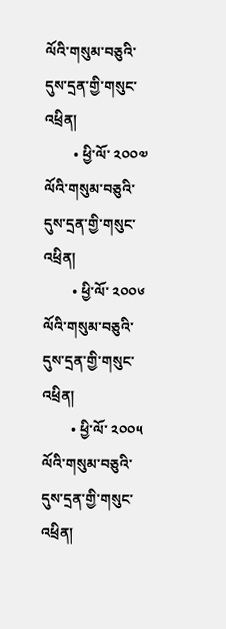ལོའི་གསུམ་བཅུའི་དུས་དྲན་གྱི་གསུང་འཕྲིན།
        • ཕྱི་ལོ་ ༢༠༠༧ ལོའི་གསུམ་བཅུའི་དུས་དྲན་གྱི་གསུང་འཕྲིན།
        • ཕྱི་ལོ་ ༢༠༠༦ ལོའི་གསུམ་བཅུའི་དུས་དྲན་གྱི་གསུང་འཕྲིན།
        • ཕྱི་ལོ་ ༢༠༠༥ ལོའི་གསུམ་བཅུའི་དུས་དྲན་གྱི་གསུང་འཕྲིན།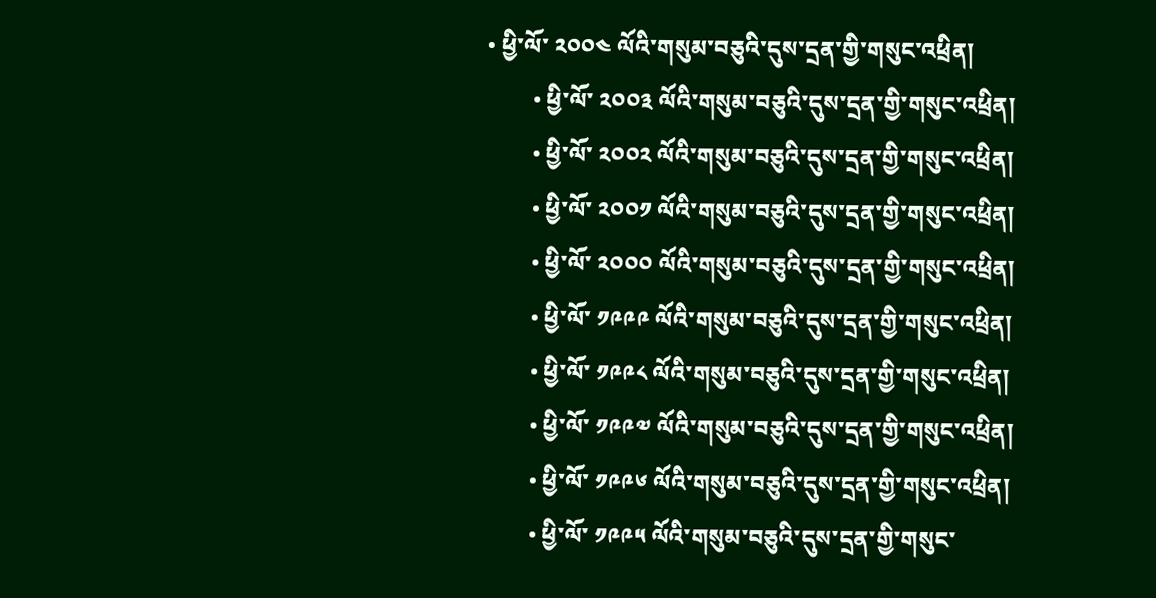• ཕྱི་ལོ་ ༢༠༠༤ ལོའི་གསུམ་བཅུའི་དུས་དྲན་གྱི་གསུང་འཕྲིན།
        • ཕྱི་ལོ་ ༢༠༠༣ ལོའི་གསུམ་བཅུའི་དུས་དྲན་གྱི་གསུང་འཕྲིན།
        • ཕྱི་ལོ་ ༢༠༠༢ ལོའི་གསུམ་བཅུའི་དུས་དྲན་གྱི་གསུང་འཕྲིན།
        • ཕྱི་ལོ་ ༢༠༠༡ ལོའི་གསུམ་བཅུའི་དུས་དྲན་གྱི་གསུང་འཕྲིན།
        • ཕྱི་ལོ་ ༢༠༠༠ ལོའི་གསུམ་བཅུའི་དུས་དྲན་གྱི་གསུང་འཕྲིན།
        • ཕྱི་ལོ་ ༡༩༩༩ ལོའི་གསུམ་བཅུའི་དུས་དྲན་གྱི་གསུང་འཕྲིན།
        • ཕྱི་ལོ་ ༡༩༩༨ ལོའི་གསུམ་བཅུའི་དུས་དྲན་གྱི་གསུང་འཕྲིན།
        • ཕྱི་ལོ་ ༡༩༩༧ ལོའི་གསུམ་བཅུའི་དུས་དྲན་གྱི་གསུང་འཕྲིན།
        • ཕྱི་ལོ་ ༡༩༩༦ ལོའི་གསུམ་བཅུའི་དུས་དྲན་གྱི་གསུང་འཕྲིན།
        • ཕྱི་ལོ་ ༡༩༩༥ ལོའི་གསུམ་བཅུའི་དུས་དྲན་གྱི་གསུང་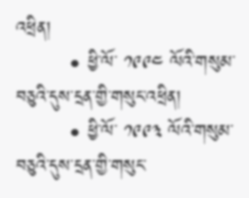འཕྲིན།
        • ཕྱི་ལོ་ ༡༩༩༤ ལོའི་གསུམ་བཅུའི་དུས་དྲན་གྱི་གསུང་འཕྲིན།
        • ཕྱི་ལོ་ ༡༩༩༣ ལོའི་གསུམ་བཅུའི་དུས་དྲན་གྱི་གསུང་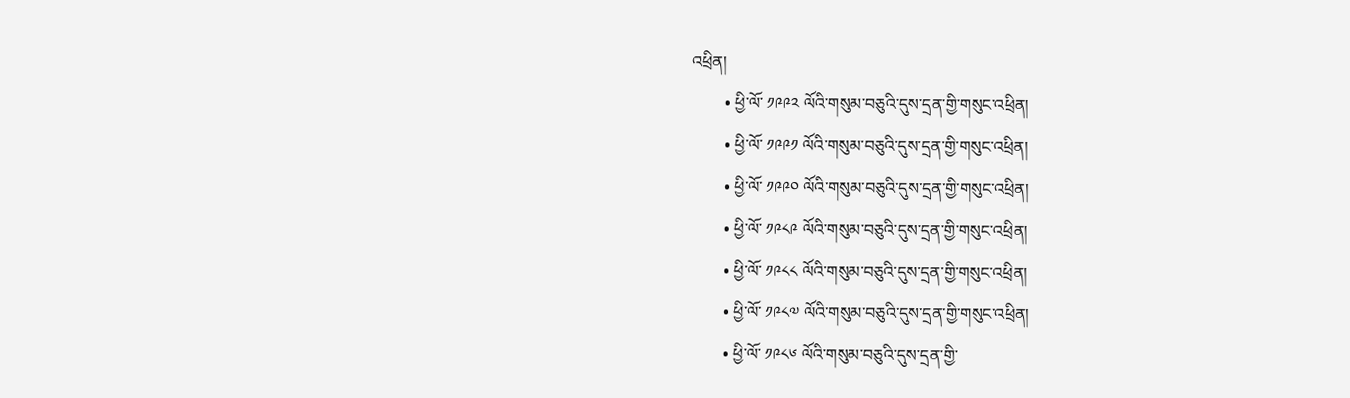འཕྲིན།
        • ཕྱི་ལོ་ ༡༩༩༢ ལོའི་གསུམ་བཅུའི་དུས་དྲན་གྱི་གསུང་འཕྲིན།
        • ཕྱི་ལོ་ ༡༩༩༡ ལོའི་གསུམ་བཅུའི་དུས་དྲན་གྱི་གསུང་འཕྲིན།
        • ཕྱི་ལོ་ ༡༩༩༠ ལོའི་གསུམ་བཅུའི་དུས་དྲན་གྱི་གསུང་འཕྲིན།
        • ཕྱི་ལོ་ ༡༩༨༩ ལོའི་གསུམ་བཅུའི་དུས་དྲན་གྱི་གསུང་འཕྲིན།
        • ཕྱི་ལོ་ ༡༩༨༨ ལོའི་གསུམ་བཅུའི་དུས་དྲན་གྱི་གསུང་འཕྲིན།
        • ཕྱི་ལོ་ ༡༩༨༧ ལོའི་གསུམ་བཅུའི་དུས་དྲན་གྱི་གསུང་འཕྲིན།
        • ཕྱི་ལོ་ ༡༩༨༦ ལོའི་གསུམ་བཅུའི་དུས་དྲན་གྱི་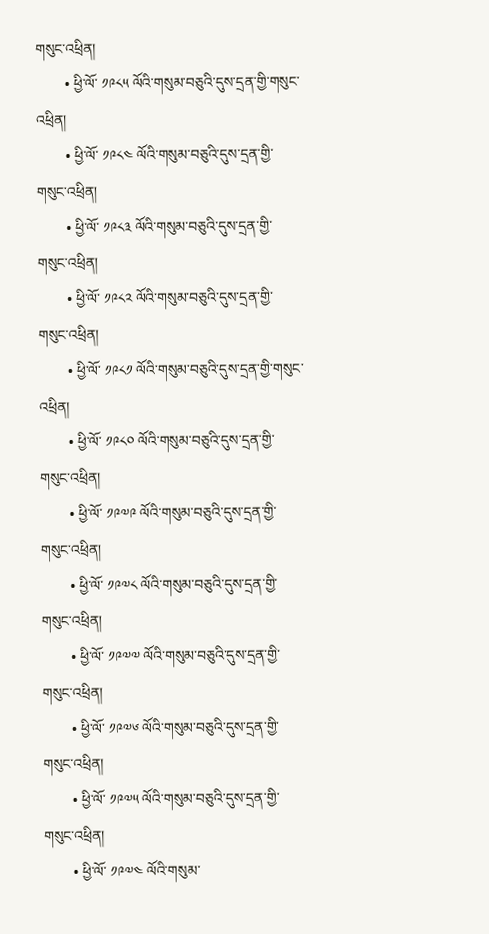གསུང་འཕྲིན།
        • ཕྱི་ལོ་ ༡༩༨༥ ལོའི་གསུམ་བཅུའི་དུས་དྲན་གྱི་གསུང་འཕྲིན།
        • ཕྱི་ལོ་ ༡༩༨༤ ལོའི་གསུམ་བཅུའི་དུས་དྲན་གྱི་གསུང་འཕྲིན།
        • ཕྱི་ལོ་ ༡༩༨༣ ལོའི་གསུམ་བཅུའི་དུས་དྲན་གྱི་གསུང་འཕྲིན།
        • ཕྱི་ལོ་ ༡༩༨༢ ལོའི་གསུམ་བཅུའི་དུས་དྲན་གྱི་གསུང་འཕྲིན།
        • ཕྱི་ལོ་ ༡༩༨༡ ལོའི་གསུམ་བཅུའི་དུས་དྲན་གྱི་གསུང་འཕྲིན།
        • ཕྱི་ལོ་ ༡༩༨༠ ལོའི་གསུམ་བཅུའི་དུས་དྲན་གྱི་གསུང་འཕྲིན།
        • ཕྱི་ལོ་ ༡༩༧༩ ལོའི་གསུམ་བཅུའི་དུས་དྲན་གྱི་གསུང་འཕྲིན།
        • ཕྱི་ལོ་ ༡༩༧༨ ལོའི་གསུམ་བཅུའི་དུས་དྲན་གྱི་གསུང་འཕྲིན།
        • ཕྱི་ལོ་ ༡༩༧༧ ལོའི་གསུམ་བཅུའི་དུས་དྲན་གྱི་གསུང་འཕྲིན།
        • ཕྱི་ལོ་ ༡༩༧༦ ལོའི་གསུམ་བཅུའི་དུས་དྲན་གྱི་གསུང་འཕྲིན།
        • ཕྱི་ལོ་ ༡༩༧༥ ལོའི་གསུམ་བཅུའི་དུས་དྲན་གྱི་གསུང་འཕྲིན།
        • ཕྱི་ལོ་ ༡༩༧༤ ལོའི་གསུམ་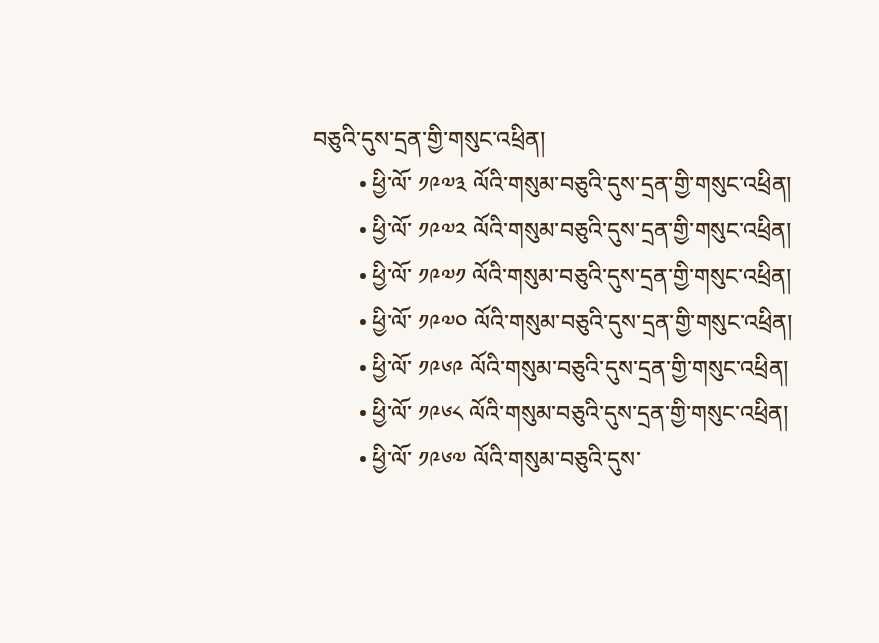བཅུའི་དུས་དྲན་གྱི་གསུང་འཕྲིན།
        • ཕྱི་ལོ་ ༡༩༧༣ ལོའི་གསུམ་བཅུའི་དུས་དྲན་གྱི་གསུང་འཕྲིན།
        • ཕྱི་ལོ་ ༡༩༧༢ ལོའི་གསུམ་བཅུའི་དུས་དྲན་གྱི་གསུང་འཕྲིན།
        • ཕྱི་ལོ་ ༡༩༧༡ ལོའི་གསུམ་བཅུའི་དུས་དྲན་གྱི་གསུང་འཕྲིན།
        • ཕྱི་ལོ་ ༡༩༧༠ ལོའི་གསུམ་བཅུའི་དུས་དྲན་གྱི་གསུང་འཕྲིན།
        • ཕྱི་ལོ་ ༡༩༦༩ ལོའི་གསུམ་བཅུའི་དུས་དྲན་གྱི་གསུང་འཕྲིན།
        • ཕྱི་ལོ་ ༡༩༦༨ ལོའི་གསུམ་བཅུའི་དུས་དྲན་གྱི་གསུང་འཕྲིན།
        • ཕྱི་ལོ་ ༡༩༦༧ ལོའི་གསུམ་བཅུའི་དུས་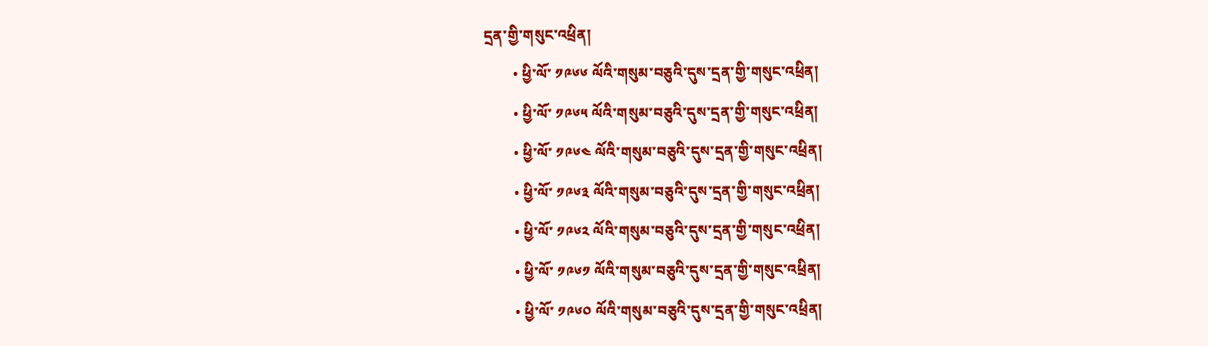དྲན་གྱི་གསུང་འཕྲིན།
        • ཕྱི་ལོ་ ༡༩༦༦ ལོའི་གསུམ་བཅུའི་དུས་དྲན་གྱི་གསུང་འཕྲིན།
        • ཕྱི་ལོ་ ༡༩༦༥ ལོའི་གསུམ་བཅུའི་དུས་དྲན་གྱི་གསུང་འཕྲིན།
        • ཕྱི་ལོ་ ༡༩༦༤ ལོའི་གསུམ་བཅུའི་དུས་དྲན་གྱི་གསུང་འཕྲིན།
        • ཕྱི་ལོ་ ༡༩༦༣ ལོའི་གསུམ་བཅུའི་དུས་དྲན་གྱི་གསུང་འཕྲིན།
        • ཕྱི་ལོ་ ༡༩༦༢ ལོའི་གསུམ་བཅུའི་དུས་དྲན་གྱི་གསུང་འཕྲིན།
        • ཕྱི་ལོ་ ༡༩༦༡ ལོའི་གསུམ་བཅུའི་དུས་དྲན་གྱི་གསུང་འཕྲིན།
        • ཕྱི་ལོ་ ༡༩༦༠ ལོའི་གསུམ་བཅུའི་དུས་དྲན་གྱི་གསུང་འཕྲིན།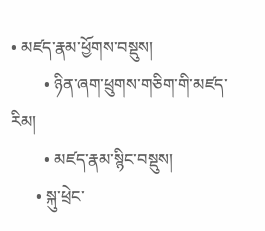• མཛད་རྣམ་ཕྱོགས་བསྡུས།
        • ཉིན་ཞག་ཕྲུགས་གཅིག་གི་མཛད་རིམ།
        • མཛད་རྣམ་སྙིང་བསྡུས།
      • སྐུ་ཕྲེང་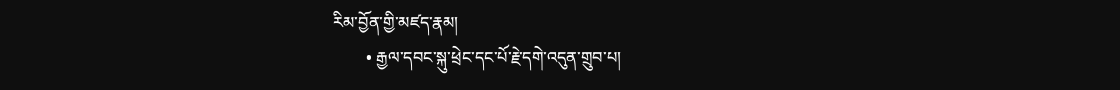རིམ་བྱོན་གྱི་མཛད་རྣམ།
        • རྒྱལ་དབང་སྐུ་ཕྲེང་དང་པོ་རྗེ་དགེ་འདུན་གྲུབ་པ།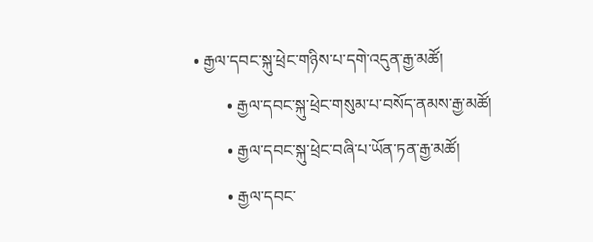• རྒྱལ་དབང་སྐུ་ཕྲེང་གཉིས་པ་དགེ་འདུན་རྒྱ་མཚོ།
        • རྒྱལ་དབང་སྐུ་ཕྲེང་གསུམ་པ་བསོད་ནམས་རྒྱ་མཚོ།
        • རྒྱལ་དབང་སྐུ་ཕྲེང་བཞི་པ་ཡོན་ཏན་རྒྱ་མཚོ།
        • རྒྱལ་དབང་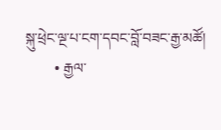སྐུ་ཕྲེང་ལྔ་པ་ངག་དབང་བློ་བཟང་རྒྱ་མཚོ།
        • རྒྱལ་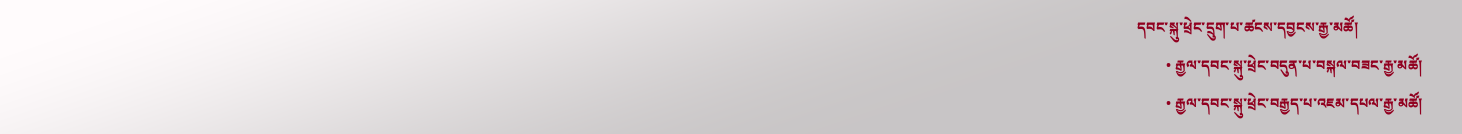དབང་སྐུ་ཕྲེང་དྲུག་པ་ཚངས་དབྱངས་རྒྱ་མཚོ།
        • རྒྱལ་དབང་སྐུ་ཕྲེང་བདུན་པ་བསྐལ་བཟང་རྒྱ་མཚོ།
        • རྒྱལ་དབང་སྐུ་ཕྲེང་བརྒྱད་པ་འཇམ་དཔལ་རྒྱ་མཚོ།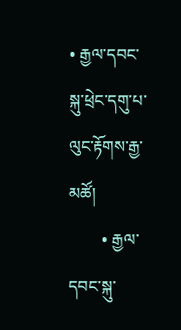• རྒྱལ་དབང་སྐུ་ཕྲེང་དགུ་པ་ལུང་རྟོགས་རྒྱ་མཚོ།
        • རྒྱལ་དབང་སྐུ་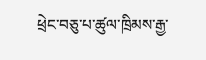ཕྲེང་བཅུ་པ་ཚུལ་ཁྲིམས་རྒྱ་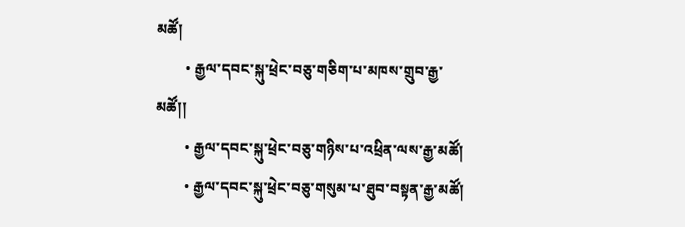མཚོ།
        • རྒྱལ་དབང་སྐུ་ཕྲེང་བཅུ་གཅིག་པ་མཁས་གྲུབ་རྒྱ་མཚོ།།
        • རྒྱལ་དབང་སྐུ་ཕྲེང་བཅུ་གཉིས་པ་འཕྲིན་ལས་རྒྱ་མཚོ།
        • རྒྱལ་དབང་སྐུ་ཕྲེང་བཅུ་གསུམ་པ་ཐུབ་བསྟན་རྒྱ་མཚོ།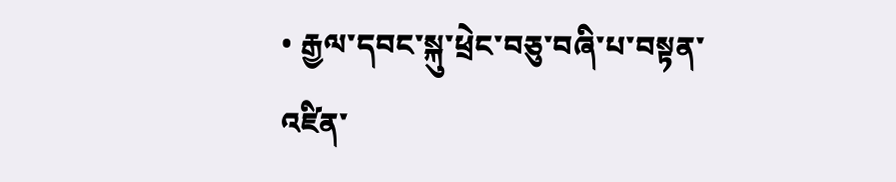• རྒྱལ་དབང་སྐུ་ཕྲེང་བཅུ་བཞི་པ་བསྟན་འཛིན་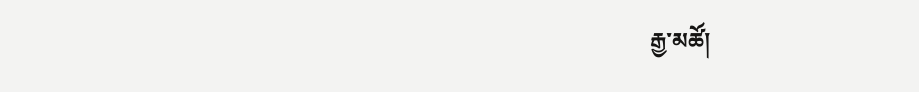རྒྱ་མཚོ།